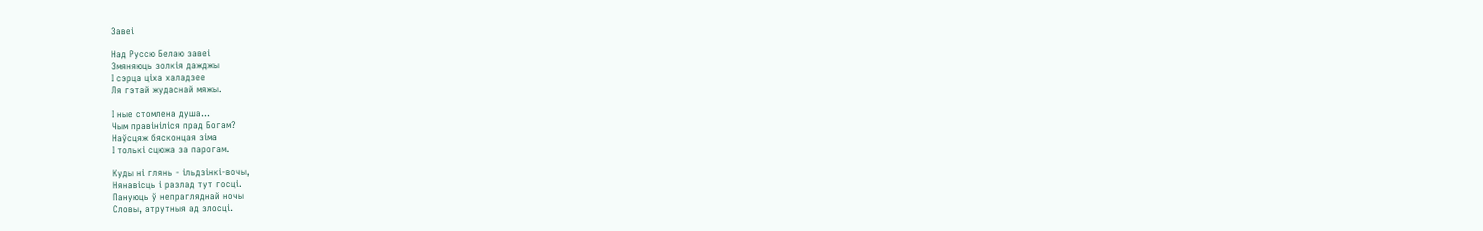Завеi

Над Руссю Белаю завеі
Змяняюць золкія дажджы
І сэрца ціха халадзее
Ля гэтай жудаснай мяжы.

І ные стомлена душа…
Чым правініліся прад Богам?
Наўсцяж бясконцая зіма
І толькі сцюжа за парогам.

Куды ні глянь - ільдзінкі-вочы,
Нянавісць і разлад тут госці.
Пануюць ў непрагляднай ночы
Словы, атрутныя ад злосці.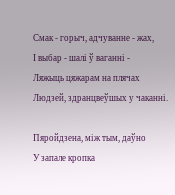Смак - горыч, адчуванне - жах,
І выбар - шалі ў ваганні -
Ляжыць цяжарам на плячах
Людзей, здранцвеўшых у чаканні.

Пяройдзена, між тым, даўно
У запале кропка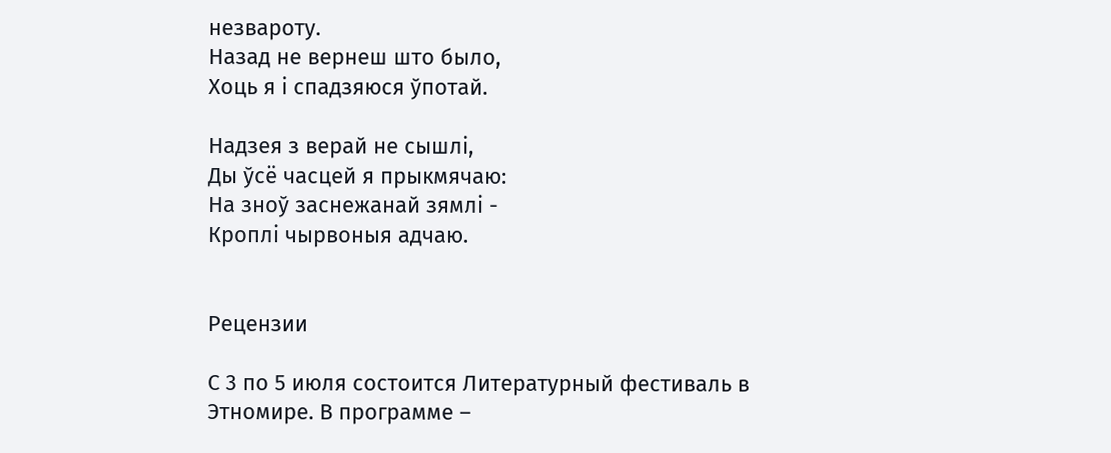незвароту.
Назад не вернеш што было,
Хоць я і спадзяюся ўпотай.

Надзея з верай не сышлі,
Ды ўсё часцей я прыкмячаю:
На зноў заснежанай зямлі -
Кроплі чырвоныя адчаю.


Рецензии

С 3 по 5 июля состоится Литературный фестиваль в Этномире. В программе –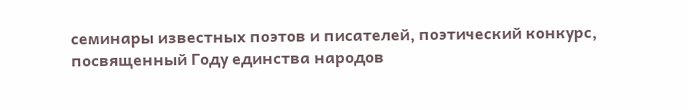семинары известных поэтов и писателей, поэтический конкурс, посвященный Году единства народов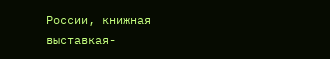России, книжная выставкая-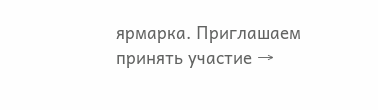ярмарка. Приглашаем принять участие →